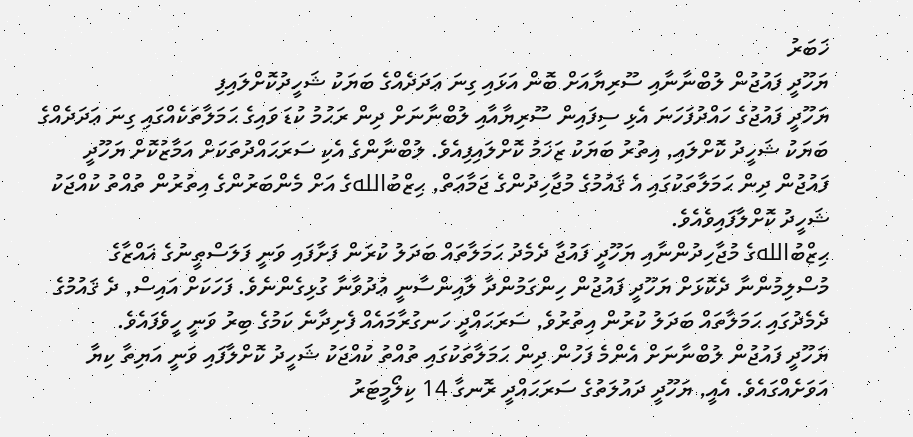ޚަބަރު
ޔަހޫދީ ފައުޖުން ލުބްނާނާއި ސޫރިޔާއަށް ބޮން އަޅައި ގިނަ ޢަދަދެއްގެ ބަޔަކު ޝަހީދުކޮށްލައިފި
ޔަހޫދީ ފައުޖުގެ ހައްދުފަހަނަ އެޅި ސިފައިން ސޫރިޔާއާއި ލުބްނާނަށް ދިން ރަޙުމު ކުޑަ ވައިގެ ޙަމަލާތަކެއްގައި ގިނަ ޢަދަދެއްގެ ބަޔަކު ޝަހީދު ކޮށްލައި, އިތުރު ބަޔަކު ޒަޚަމު ކޮށްލައިފިއެވެ. ލުބްނާންގެ އެކި ސަރަޙައްދުތަކަށް އަމާޒުކޮށް ޔަހޫދީ ފައުޖުން ދިން ޙަމަލާތަކުގައި އެ ޤައުމުގެ މުޖާހިދުންގެ ޖަމާޢަތް, ޙިޒްބުاللهގެ އަށް މެންބަރުންގެ އިތުރުން ތުއްތު ކުއްޖަކު ޝަހީދު ކޮށްލާފައިވެއެވެ.
ޙިޒްބުاللهގެ މުޖާހިދުންނާއި ޔަހޫދީ ފައުޖާ ދެމެދު ޙަމަލާތައް ބަދަލު ކުރަން ފަށާފައި ވަނީ ފަލަސްޠީނުގެ ޣައްޒާގެ މުސްލިމުންނާ ދެކޮޅަށް ޔަހޫދީ ފައުޖުން ހިންގަމުންދާ ލާއިންސާނީ ޢުދުވާނާ ގުޅިގެންނެވެ. ފަހަކަށް އައިސް, ދެ ޤައުމުގެ ދެމެދުގައި ޙަމަލާތައް ބަދަލު ކުރުން އިތުރުވެ, ސަރަޙައްދީ ހަނގުރާމައެއް ފެށިދާނެ ކަމުގެ ބިރު ވަނީ ހީވެފައެވެ.
ޔަހޫދީ ފައުޖުން ލުބްނާނަށް އެންމެ ފަހުން ދިން ޙަމަލާތަކުގައި ތުއްތު ކުއްޖަކު ޝަހީދު ކޮށްލާފައި ވަނީ އަޔިތާ ކިޔާ އަވަށެއްގައެވެ. އެއީ, ޔަހޫދީ ދައުލަތުގެ ސަރަޙައްދީ ރޮނގާ 14 ކިލޯމީޓަރު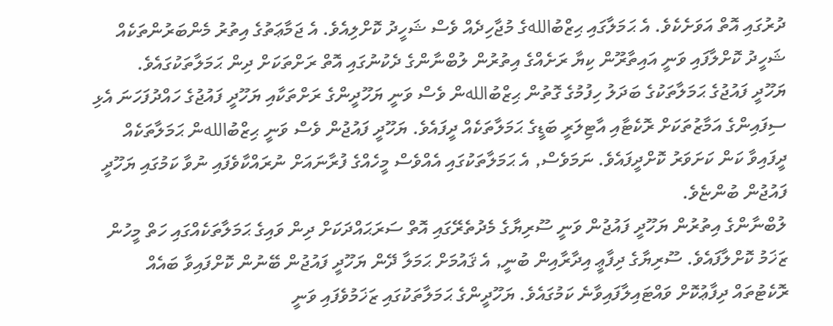ދުރުގައި އޮތް އަވަށެކެވެ. އެ ޙަމަލާގައި ޙިޒްބުاللهގެ މުޖާހިދެއް ވެސް ޝަހީދު ކޮށްލިއެވެ. އެ ޖަމާޢަތުގެ އިތުރު މެންބަރުންތަކެއް ޝަހީދު ކޮށްލާފައި ވަނީ އައިތާރޫން ކިޔާ ރަށެއްގެ އިތުރުން ލުބްނާންގެ ދެކުނުގައި އޮތް ރަށްތަކަށް ދިން ޙަމަލާތަކުގައެވެ.
ޔަހޫދީ ފައުޖުގެ ޙަމަލާތަކުގެ ބަދަލު ހިފުމުގެ ގޮތުން ޙިޒްބުاللهން ވެސް ވަނީ ޔަހޫދީންގެ ރަށްތަކާއި ޔަހޫދީ ފައުޖުގެ ހައްދުފަހަނަ އެޅި ސިފައިންގެ އަމާޒުތަކަށް ރޮކެޓާއި އާޓިލަރީ ބަޑީގެ ޙަމަލާތަކެއް ދީފައެވެ. ޔަހޫދީ ފައުޖުން ވެސް ވަނީ ޙިޒްބުاللهން ޙަމަލާތަކެއް ދީފައިވާ ކަން ކަށަވަރު ކޮށްދީފައެވެ. ނަމަވެސް, އެ ޙަމަލާތަކުގައި އެއްވެސް މީހެއްގެ ފުރާނައަށް ނުރައްކާވެފައި ނުވާ ކަމުގައި ޔަހޫދީ ފައުޖުން ބުންޏެވެ.
ލުބްނާންގެ އިތުރުން ޔަހޫދީ ފައުޖުން ވަނީ ސޫރިޔާގެ މެދުތެރޭގައި އޮތް ސަރަޙައްދަކަށް ދިން ވައިގެ ޙަމަލާތަކެއްގައި ހަތް މީހުން ޒަޚަމު ކޮށްލާފައެވެ. ސޫރިޔާގެ ދިފާޢީ އިދާރާއިން ބުނީ, އެ ޤައުމަށް ޙަމަލާ ދޭން ޔަހޫދީ ފައުޖުން ބޭނުން ކޮށްފައިވާ ބައެއް ރޮކެޓުތައް ދިފާޢުކޮށް ވައްޓައިލާފައިވާނެ ކަމުގައެވެ. ޔަހޫދީންގެ ޙަމަލާތަކުގައި ޒަޚަމުވެފައި ވަނީ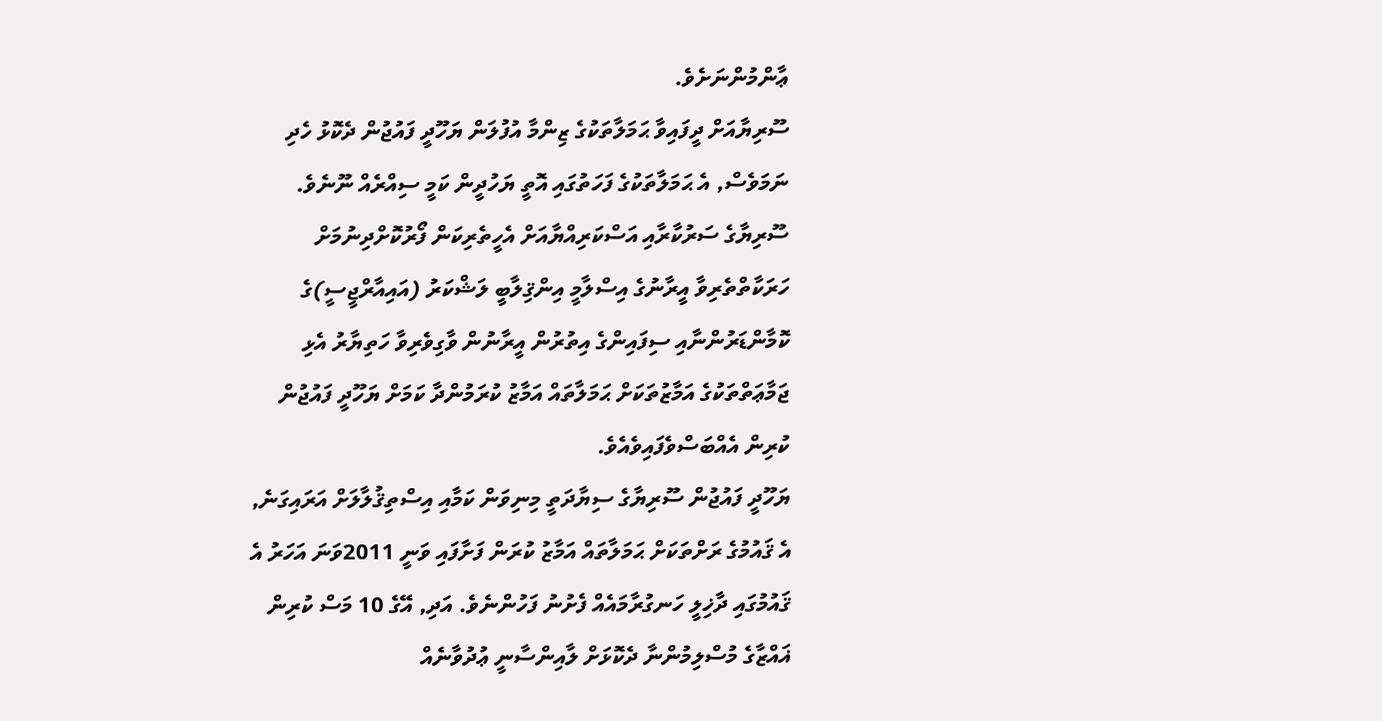ޢާންމުންނަށެވެ.
ސޫރިޔާއަށް ދީފައިވާ ޙަމަލާތަކުގެ ޒިންމާ އުފުލަން ޔަހޫދީ ފައުޖުން ދެކޮޅު ހެދި ނަމަވެސް, އެ ޙަމަލާތަކުގެ ފަހަތުގައި އޮތީ ޔަހުދީން ކަމީ ސިއްރެއް ނޫނެވެ. ސޫރިޔާގެ ސަރުކާރާއި އަސްކަރިއްޔާއަށް އެހީތެރިކަން ފޯރުކޮށްދިނުމަށް ހަރަކާތްތެރިވާ އީރާނުގެ އިސްލާމީ އިންޤިލާބީ ލަޝްކަރު (އައިއާރްޖީސީ)ގެ ކޮމާންޑަރުންނާއި ސިފައިންގެ އިތުރުން އީރާނުން ވާގިވެރިވާ ހަތިޔާރު އެޅި ޖަމާޢަތްތަކުގެ އަމާޒުތަކަށް ޙަމަލާތައް އަމާޒު ކުރަމުންދާ ކަމަށް ޔަހޫދީ ފައުޖުން ކުރިން އެއްބަސްވެފައިވެއެވެ.
ޔަހޫދީ ފައުޖުން ސޫރިޔާގެ ސިޔާދަތީ މިނިވަން ކަމާއި އިސްތިޤުލާލަށް އަރައިގަނެ, އެ ޤައުމުގެ ރަށްތަކަށް ޙަމަލާތައް އަމާޒު ކުރަން ފަށާފައި ވަނީ 2011ވަނަ އަހަރު އެ ޤައުމުގައި ދާޚިލީ ހަނގުރާމައެއް ފެށުނު ފަހުންނެވެ. އަދި, އޭގެ 10 މަސް ކުރިން ޣައްޒާގެ މުސްލިމުންނާ ދެކޮޅަށް ލާއިންސާނީ ޢުދުވާނެއް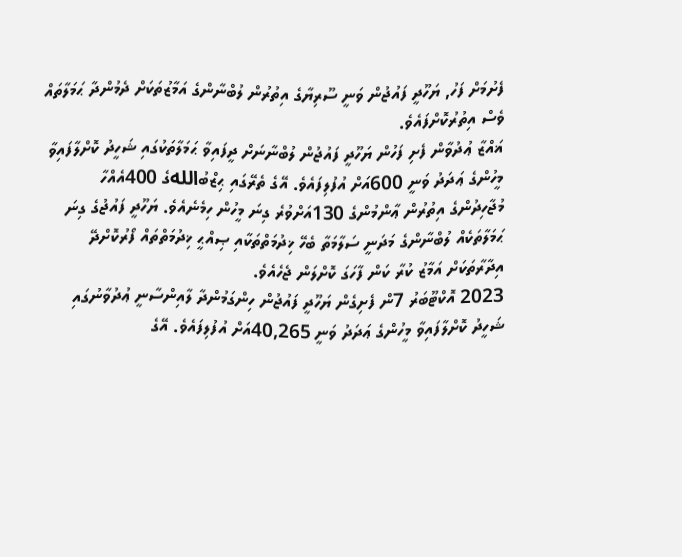ފެށުމަށް ފަހު, ޔަހޫދީ ފައުޖުން ވަނީ ސޫރިޔާގެ އިތުރުން ލުބްނާންގެ އަމާޒުތަކަށް ދެމުންދާ ޙަމަލާތައް ވެސް އިތުރުކޮށްފައެވެ.
ޣައްޒާ ޢުދުވާން ފެށި ފަހުން ޔަހޫދީ ފައުޖުން ލުބްނާނަށް ދީފައިވާ ޙަމަލާތަކުގައި ޝަހީދު ކޮށްލާފައިވާ މީހުންގެ ޢަދަދު ވަނީ 600އަށް އުފުލިފައެވެ. އޭގެ ތެރޭގައި ޙިޒްބުاللهގެ 400އެއްހާ މުޖާހިދުންގެ އިތުރުން ޢާންމުންގެ 130އަށްވުރެ ގިނަ މީހުން ހިމެނެއެވެ. ޔަހޫދީ ފައުޖުގެ ގިނަ ޙަމަލާތަކެއް ލުބްނާންގެ މަދަނީ ސަލާމަތާ ބެހޭ ޚިދުމަތްތަކާއި ޞިއްޙީ ޚިދުމަތްތައް ފޯރުކޮށްދޭ އިދާރާތަކަށް އަމާޒު ކުރާ ކަން ފާހަގަ ކޮށްލަން ޖެހެއެވެ.
2023 އޮކްޓޫބަރު 7ން ފެށިގެން ޔަހޫދީ ފައުޖުން ހިންގަމުންދާ ލާއިންސާނީ ޢުދުވާނުގައި ޝަހީދު ކޮށްލާފައިވާ މީހުންގެ ޢަދަދު ވަނީ 40,265އަށް އުފުލިފައެވެ. އޭގެ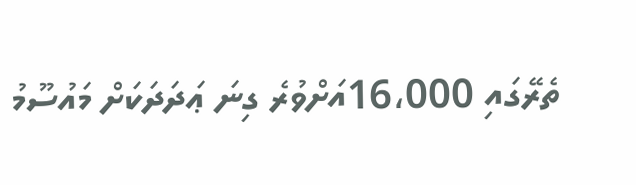ތެރޭގައި 16،000އަށްވުރެ ގިނަ ޢަދަދަކަށް މައުސޫމު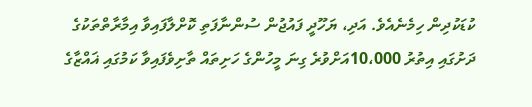ކުޑަކުދިން ހިމެނެއެވެ. އަދި، ޔަހޫދީ ފައުޖުން ސުންނާފަތި ކޮށްލާފައިވާ އިމާރާތްތަކުގެ ދަށުގައި އިތުރު 10،000އަށްވުރެ ގިނަ މީހުންގެ ހަށިތައް ތާށިވެފައިވާ ކަމުގައި ޣައްޒާގެ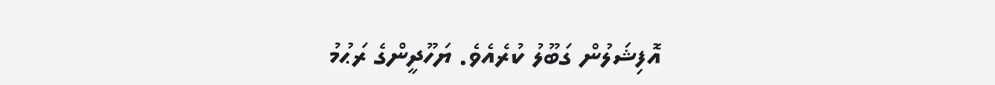އޮފިޝަލުން ގަބޫލު ކުރެއެވެ. ޔަހޫދީންގެ ރަޙުމު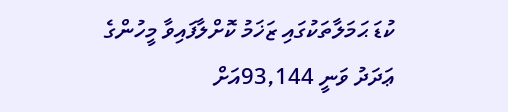ކުޑަ ޙަމަލާތަކުގައި ޒަޚަމު ކޮށްލާފައިވާ މީހުންގެ ޢަދަދު ވަނީ 93,144އަށް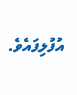އުފުލިފައެވެ.